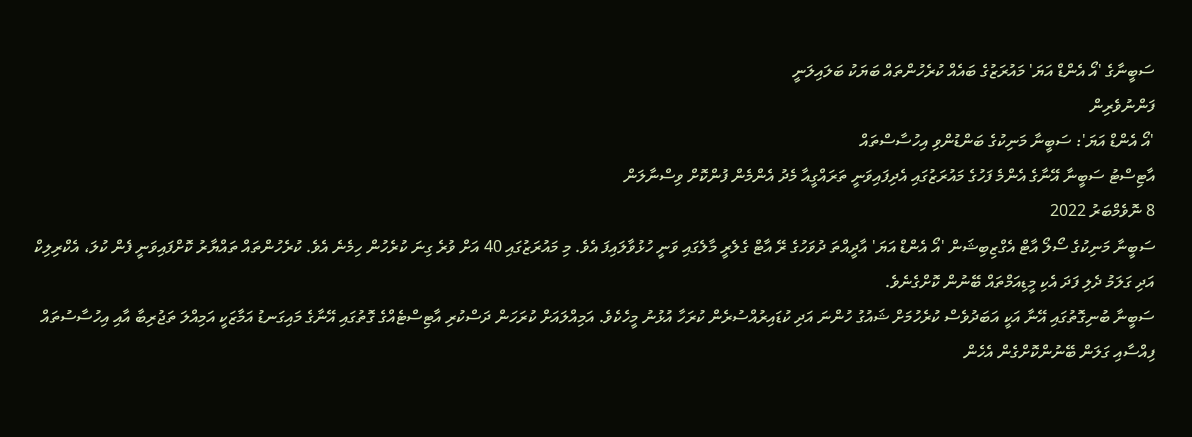ސަބީނާގެ 'އޯ އެންޑް އަޔަ' މައުރަޒުގެ ބައެއް ކުރެހުންތައް ބަޔަކު ބަލައިލަނީ
ފަންނުވެރިން
'އޯ އެންޑް އަޔަ': ސަބީނާ މަނިކުގެ ބަންޑުންވި އިހުސާސްތައް
އާޓިސްޓު ސަބީނާ އޭނާގެ އެންމެ ފަހުގެ މައުރަޒުގައި އެދިފައިވަނީ ތަރައްގީއާ މެދު އެންމެން ފުންކޮށް ވިސްނާލަން
8 ނޮވެމްބަރު 2022
ސަބީނާ މަނިކުގެ ސޯލޯ އާޓް އެގްޒިބިޝަން 'އޯ އެންޑް އަޔަ' އާދީއްތަ ދުވަހުގެ ރޭ އާޓް ގެލެރީ މާލެގައި ވަނީ ހުޅުވާލައިފަ އެވެ. މި މައުރަޒުގައި 40 އަށް ވުރެ ގިނަ ކުރެހުން ހިމެނެ އެވެ. ކުރެހުންތައް ތައްޔާރު ކޮށްފައިވަނީ ފެން ކުލަ، އެކްރިލިކް އަދި ގަލަމު ދެލި ފަދަ އެކި މީޑިއަމްތައް ބޭނުން ކޮށްގެނެވެ.
ސަބީނާ ބުނިގޮތުގައި އޭނާ އަކީ އަބަދުވެސް ކުރެހުމަށް ޝައުގު ހުންނަ އަދި ކުޑައިރުއްސުރެން ކުރަހާ އުޅުނު މީހެކެވެ. އަމިއްލައަށް ކުރަހަން ދަސްކުރި އާޓިސްޓެއްގެ ގޮތުގައި އޭނާގެ މައިގަނޑު އަމާޒަކީ އަމިއްލަ ތަޖުރިބާ އާއި އިހުސާސުތައް ފިއްސާއި ގަލަން ބޭނުންކޮށްގެން އެހެން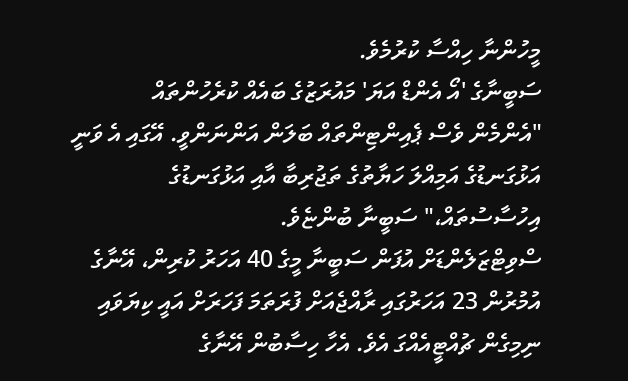މީހުންނާ ހިއްސާ ކުރުމެވެ.
ސަބީނާގެ 'އޯ އެންޑް އަޔަ' މައުރަޒުގެ ބައެއް ކުރެހުންތައް
"އެންމެން ވެސް ޕެއިންޓިންތައް ބަލަން އަންނަންވީ. އޭގައި އެ ވަނީ އަޅުގަނޑުގެ އަމިއްލަ ހަޔާތުގެ ތަޖުރިބާ އާއި އަޅުގަނޑުގެ އިހުސާސުތައް،" ސަބީނާ ބުންޏެވެ.
ސްވިޓްޒަލެންޑަށް އުފަން ސަބީނާ މީގެ 40 އަހަރު ކުރިން، އޭނާގެ އުމުރުން 23 އަހަރުގައި ރާއްޖެއަށް ފުރަތަމަ ފަހަރަށް އައީ ކިޔަވައި ނިމިގެން ޗުއްޓީއެއްގަ އެވެ. އެހާ ހިސާބުން އޭނާގެ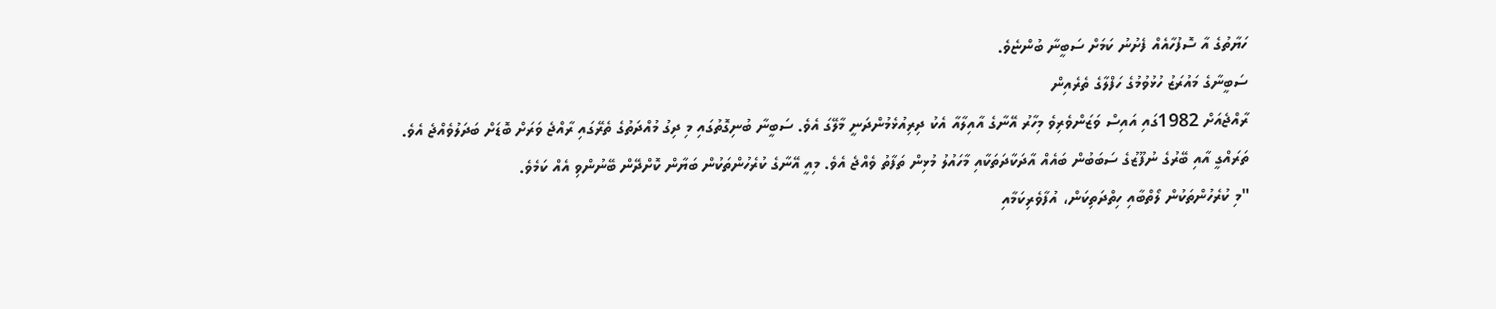ހަޔާތުގެ އާ ސޮފުހާއެއް ފެށުނު ކަމަށް ސަބީނާ ބުންޏެވެ.
ސަބީނާގެ މައުރަޒު ހުޅުވުމުގެ ހަފްލާގެ ތެރެއިން
ރާއްޖެއަށް 1982ގައި އައިސް ވަޒަންވެރިވެ މިހާރު އޭނާގެ އާއިލާއާ އެކު ދިރިއުޅެމުންދަނީ މާލޭގަ އެވެ. ސަބީނާ ބުނިގޮތުގައި މި ދިގު މުއްދަތުގެ ތެރޭގައި ރާއްޖެ ވަރަށް ބޮޑަށް ބަދަލުވެއްޖެ އެވެ. ތަރައްގީ އާއި ބޭރުގެ ނުފޫޒުގެ ސަބަބުން ބައެއް އާދަކާދަތަކާއި މާހައުލު މުޅިން ތަފާތު ވެއްޖެ އެވެ. މިއީ އޭނާގެ ކުރެހުންތަކުން ބަޔާން ކޮށްދޭން ބޭނުންވި އެއް ކަމެވެ.
"މި ކުރެހުންތަކުން ލޯތްބާއި ހިތްދަތިކަން، އުފާވެރިކަމާއި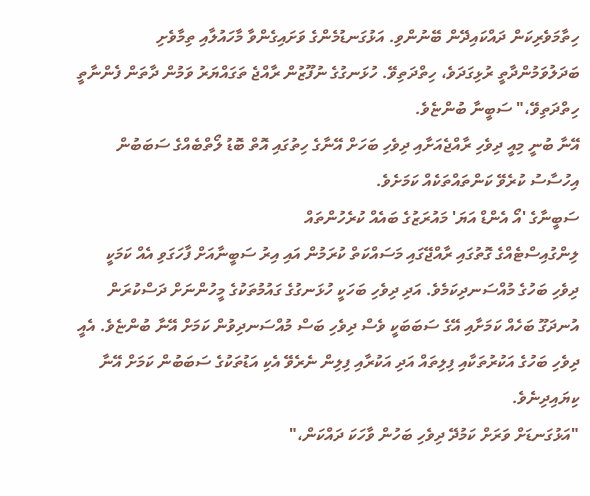ހިތާމަވެރިކަން ދައްކައިދޭން ބޭނުންވި. އަޅުގަނޑުމެންގެ ވަށައިގެންވާ މާހައުލާއި ތިމާވެށި ބަދަލުވަމުންދާތީ ރުޅިގަދަވެ، ހިތްދަތިވޭ. ހުޅަނގުގެ ނުފޫޒުން ރާއްޖެ ތަގައްޔަރު ވަމުން ދާތަން ފެންނާތީ ހިތްދަތިވޭ،" ސަބީނާ ބުންޏެވެ.
އޭނާ ބުނީ މިއީ ދިވެހި ރާއްޖެއަށާއި ދިވެހި ބަހަށް އޭނާގެ ހިތުގައި އޮތް ބޮޑު ލޯތްބެއްގެ ސަބަބުން އިހުސާސު ކުރެވޭ ކަންތައްތަކެއް ކަމަށެވެ.
ސަބީނާގެ 'އޯ އެންޑް އަޔަ' މައުރަޒުގެ ބައެއް ކުރެހުންތައް
ލިންގުއިސްޓެއްގެ ގޮތުގައި ރާއްޖޭގައި މަސައްކަތް ކުރަމުން އައި އިރު ސަބީނާއަށް ފާހަގަވި އެއް ކަމަކީ ދިވެހި ބަހުގެ މުއްސަނދިކަމެވެ. އަދި ދިވެހި ބަހަކީ ހުޅަނގުގެ ގައުމުތަކުގެ މީހުންނަށް ދަސްކުރަން އުނދަގޫ ބަހެއް ކަމަށާއި އޭގެ ސަބަބަކީ ވެސް ދިވެހި ބަސް މުއްސަނދިވުން ކަމަށް އޭނާ ބުންޏެވެ. އެއީ ދިވެހި ބަހުގެ އަކުރުތަކާއި ފިލިތައް އަދި އަކުރާއި ފިލިން ނެރެވޭ އެކި އަޑުތަކުގެ ސަބަބުން ކަމަށް އޭނާ ކިޔައިދިނެވެ.
"އަޅުގަނޑަށް ވަރަށް ކަމުދޭ ދިވެހި ބަހުން ވާހަކަ ދައްކަން،"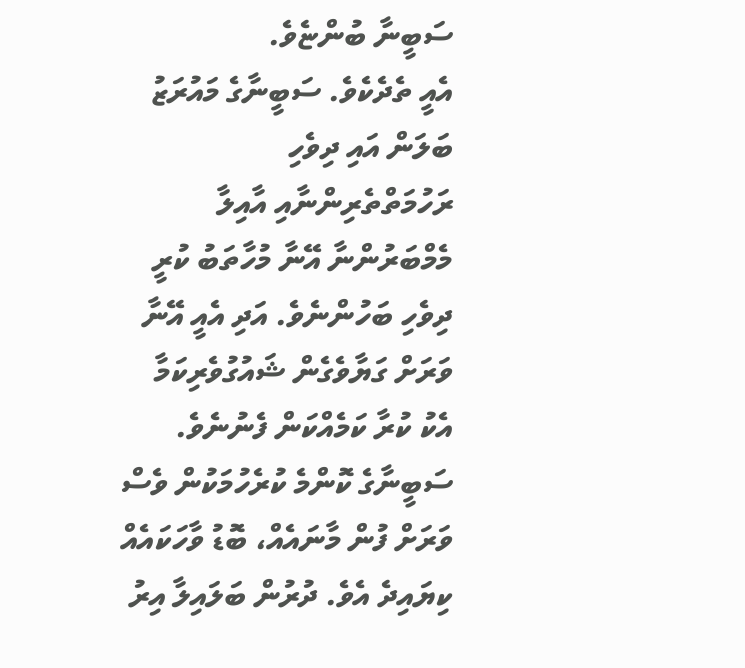ސަބީނާ ބުންޏެވެ.
އެއީ ތެދެކެވެ. ސަބީނާގެ މައުރަޒު ބަލަން އައި ދިވެހި ރަހުމަތްތެރިންނާއި އާއިލާ މެމްބަރުންނާ އޭނާ މުހާތަބު ކުރީ ދިވެހި ބަހުންނެވެ. އަދި އެއީ އޭނާ ވަރަށް ގަޔާވެގެން ޝައުގުވެރިކަމާ އެކު ކުރާ ކަމެއްކަން ފެނުނެވެ.
ސަބީނާގެ ކޮންމެ ކުރެހުމަކުން ވެސް ވަރަށް ފުން މާނައެއް، ބޮޑު ވާހަކައެއް ކިޔައިދެ އެވެ. ދުރުން ބަލައިލާ އިރު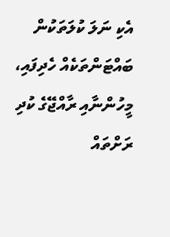އެކި ނަލަ ކުލަތަކުން ބައްޓަންތަކެއް ހެދިފައި، މީހުންނާއި ރާއްޖޭގެ ކުދި ރަށްތައް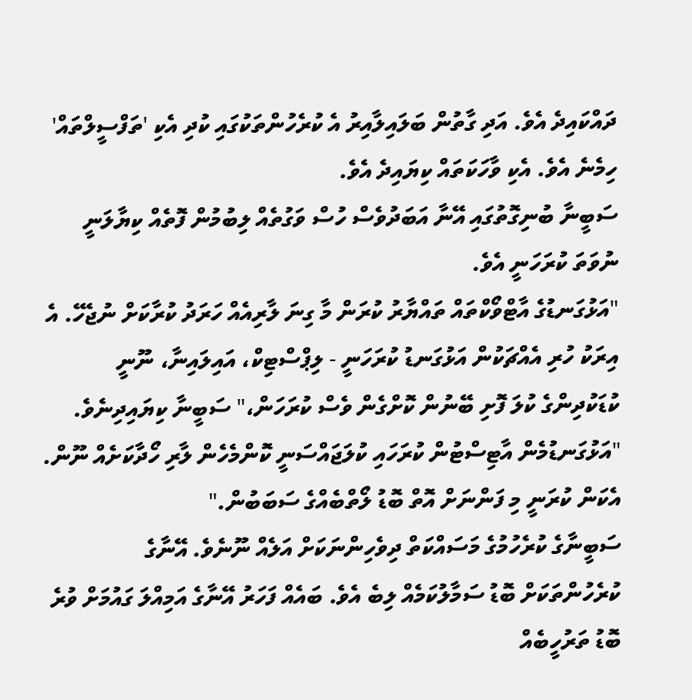ދައްކައިދެ އެވެ. އަދި ގާތުން ބަލައިލާއިރު އެ ކުރެހުންތަކުގައި ކުދި އެކި 'ތަފްސީލްތައް' ހިމެނެ އެވެ. އެކި ވާހަކަތައް ކިޔައިދެ އެވެ.
ސަބީނާ ބުނިގޮތުގައި އޭނާ އަބަދުވެސް ހުސް ވަގުތެއް ލިބުމުން ފޮތެއް ކިޔާލަނީ ނުވަތަ ކުރަހަނީ އެވެ.
"އަޅުގަނޑުގެ އާޓްވޯކްތައް ތައްޔާރު ކުރަން މާ ގިނަ ލާރިއެއް ހަރަދު ކުރާކަށް ނުޖެހޭ. އެ އިރަކު ހުރި އެއްޗަކުން އަޅުގަނޑު ކުރަހަނީ - ލިޕްސްޓިކް، އައިލައިނާ، ނޫނީ ކުޑަކުދިންގެ ކުލަ ފޮށި ބޭނުން ކޮށްގެން ވެސް ކުރަހަން،" ސަބީނާ ކިޔައިދިނެވެ.
"އަޅުގަނޑުމެން އާޓިސްޓުން ކުރަހައި ކުލަޖައްސަނީ ކޮންމެހެން ލާރި ހޯދާކަށެއް ނޫން. އެކަން ކުރަނީ މި ފަންނަށް އޮތް ބޮޑު ލޯތްބެއްގެ ސަބަބުން."
ސަބީނާގެ ކުރެހުމުގެ މަސައްކަތް ދިވެހިންނަކަށް އަލެއް ނޫނެވެ. އޭނާގެ ކުރެހުންތަކަށް ބޮޑު ސަމާލުކަމެއް ލިބެ އެވެ. ބައެއް ފަހަރު އޭނާގެ އަމިއްލަ ގައުމަށް ވުރެ ބޮޑު ތަރުހީބެއް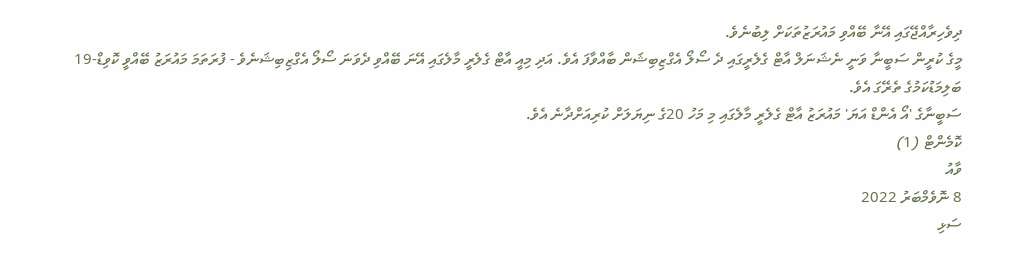ދިވެހިރާއްޖޭގައި އޭނާ ބޭއްވި މައުރަޒުތަކަށް ލިބުނެވެ.
މީގެ ކުރީން ސަބީނާ ވަނީ ނެޝަނަލް އާޓް ގެލެރީގައި ދެ ސޯލޯ އެގްޒިބިޝަން ބާއްވާފަ އެވެ. އަދި މިއީ އާޓް ގެލެރީ މާލެގައި އޭނަ ބޭއްވި ދެވަނަ ސޯލޯ އެގްޒިބިޝަނެވެ - ފުރަތަމަ މައުރަޒު ބޭއްވީ ކޮވިޑް-19 ބަލިމަޑުކަމުގެ ތެރޭގަ އެވެ.
ސަބީނާގެ 'އޯ އެންޑް އަޔަ' މައުރަޒު އާޓް ގެލެރީ މާލެގައި މި މަހު 20ގެ ނިޔަލަށް ކުރިއަށްދާނެ އެވެ.
ކޮމެންޓް (1)
ވާއު
8 ނޮވެމްބަރު 2022
ސަޅި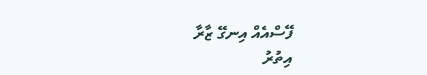ފޭސްއެއް އިނގޭ ޒާރާ
އިތުރު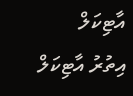އާޓިކަލް
އިތުރު އާޓިކަލް